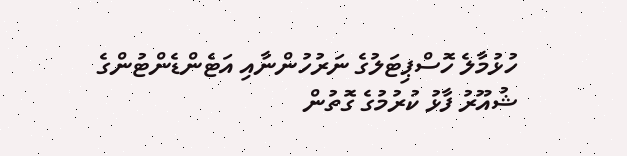ހުޅުމާލެ ހޮސްޕިޓަލުގެ ނަރުހުންނާއި އަޓެންޑެންޓުންގެ ޝުއޫރު ފާޅު ކުރުމުގެ ގޮތުން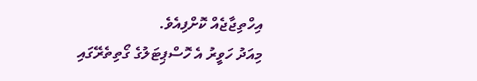އިހްތިޖާޖެއް ކޮށްފިއެވެ.
މިއަދު ހަވީރު އެ ހޮސްޕިޓަލުގެ ގޯތިތެރޭގައި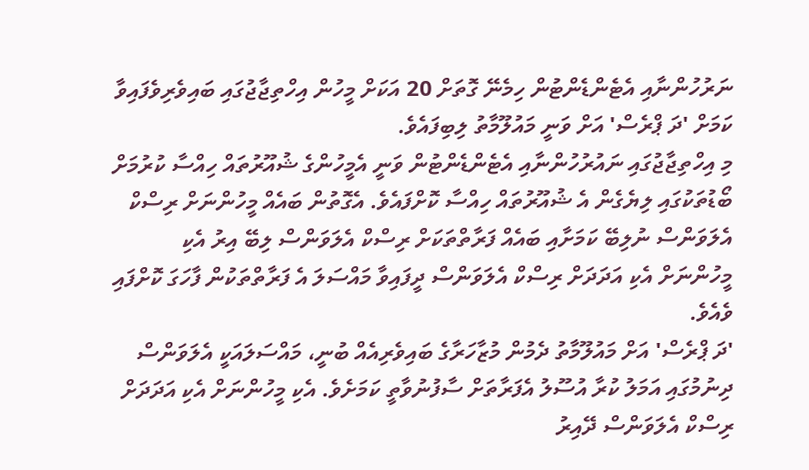ނަރުހުންނާއި އެޓެންޑެންޓުން ހިމެނޭ ގޮތަށް 20 އަކަށް މީހުން އިހްތިޖާޖުގައި ބައިވެރިވެފައިވާ ކަމަށް 'ދަ ޕްރެސް' އަށް ވަނީ މައުލޫމާތު ލިބިފައެވެ.
މި އިހްތިޖާޖުގައި ނައުރުހުންނާއި އެޓެންޑެންޓުން ވަނީ އެމީހުންގެ ޝުއޫރުތައް ހިއްސާ ކުރުމަށް ބޯޑުތަކުގައި ލިޔެގެން އެ ޝުއޫރުތައް ހިއްސާ ކޮށްފައެވެ. އެގޮތުން ބައެއް މީހުންނަށް ރިސްކް އެލަވަންސް ނުލިބޭ ކަމަށާއި ބައެއް ފަރާތްތަކަށް ރިސްކް އެލަވަންސް ލިބޭ އިރު އެކި މީހުންނަށް އެކި އަދަދަށް ރިސްކް އެލަވަންސް ދީފައިވާ މައްސަލަ އެ ފަރާތްތަކުން ފާހަގަ ކޮށްފައި ވެއެވެ.
'ދަ ޕްރެސް' އަށް މައުލޫމާތު ދެމުން މުޒާހަރާގެ ބައިވެރިއެއް ބުނީ، މައްސަލައަކީ އެލަވަންސް ދިނުމުގައި އަމަލު ކުރާ އުސޫލު އެފަރާތަށް ސާފުނުވާތީ ކަމަށެވެ. އެކި މީހުންނަށް އެކި އަދަދަށް ރިސްކް އެލަވަންސް ދޭއިރު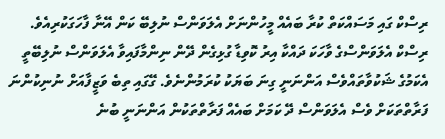ރިސްކް ގައި މަސައްކަތް ކުރާ ބައެއް މީހުންނަށް އެލަވަންސް ނުލިބޭ ކަން އޭނާ ފާހަގަކުރިއެވެ.
ރިސްކް އެލަވަންސްގެ ވާހަކަ ދައްކާ އިރު ކޮވިޑާ ގުޅިގެން ދޭން ނިންމާފައިވާ އެލަވަންސް ނުލިބޭތީ އެކަމުގެ ޝަކުވާތައްވެސް އަންނަނީ ގިނަ ބަޔަކު ކުރަމުންނެވެ. ގޭގައި ތިބެ ވަޒީފާއަށް ނުނިކުންނަ ފަރާތްތަކަށް ވެސް އެލަވަންސް ދޭ ކަމަށް ބައެއް ފަރާތްތަކުން އަންނަނީ ބުނެ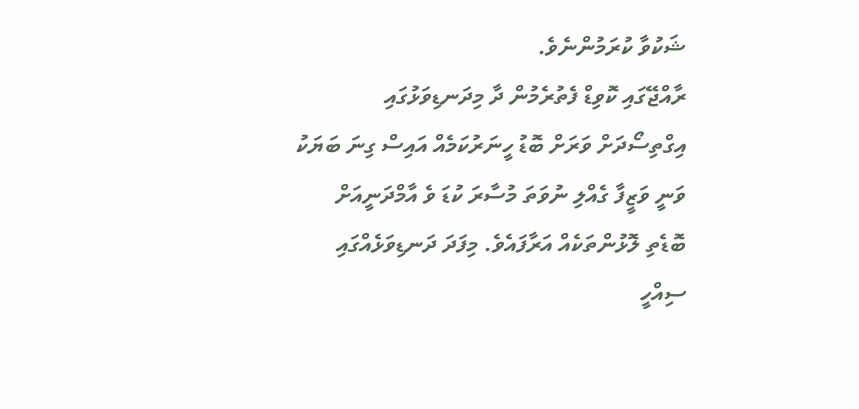ޝަކުވާ ކުރަމުންނެވެ.
ރާއްޖޭގައި ކޮވިޑް ފެތުރެމުން ދާ މިދަނޑިވަޅުގައި އިގްތިސޯދަށް ވަރަށް ބޮޑު ހީނަރުކަމެއް އައިސް ގިނަ ބަޔަކު ވަނީ ވަޒީފާ ގެއްލި ނުވަތަ މުސާރަ ކުޑަ ވެ އާމްދަނީއަށް ބޮޑެތި ލޮޅުންތަކެއް އަރާފައެވެ. މިފަދަ ދަނޑިވަޅެއްގައި ސިއްހީ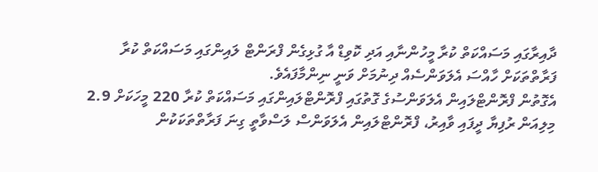ދާއިރާގައި މަސައްކަތް ކުރާ މީހުންނާއި އަދި ކޮވިޑް އާ ގުޅިގެން ފްރަންޓް ލައިންގައި މަސައްކަތް ކުރާ ފަރާތްތަކަށް ހާއްސަ އެލަވަންސެއް ދިނުމަށް ވަނީ ނިންމާފައެވެ.
އެގޮތުން ފްރޮންޓްލައިން އެލަވަންސުގެ ގޮތުގައި ފްރޮންޓްލައިންގައި މަސައްކަތް ކުރާ 220 މީހަކަށް 2.9 މިލިއަން ރުފިޔާ ދީފައި ވާއިރު، ފްރޮންޓްލައިން އެލަވަންސް ލަސްވާތީ ގިނަ ފަރާތްތަކަކުން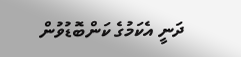ދަނީ އެކަމުގެ ކަންބޮޑުވުން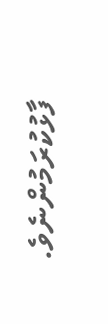ފާޅުކުރަމުންނެވެ.